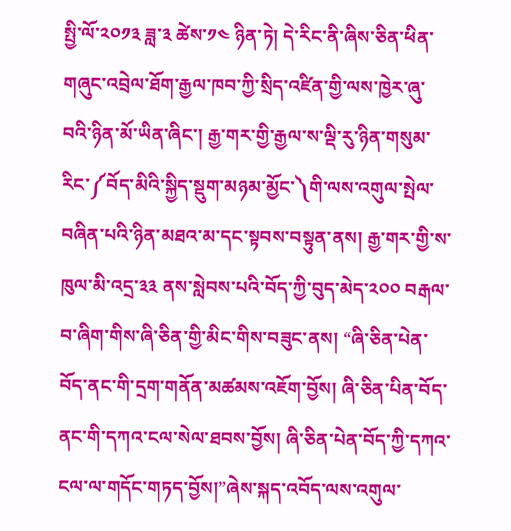སྤྱི་ལོ་༢༠༡༣ ཟླ་༣ ཚེས་༡༤ ཉིན་ཏེ། དེ་རིང་ནི་ཞིས་ཅིན་ཕིན་གཞུང་འབྲེལ་ཐོག་རྒྱལ་ཁབ་ཀྱི་སྲིད་འཛིན་གྱི་ལས་ཁྱེར་ཞུ་བའི་ཉིན་མོ་ཡིན་ཞིང་། རྒྱ་གར་གྱི་རྒྱལ་ས་ལྡི་རུ་ཉིན་གསུམ་རིང་༼བོད་མིའི་སྐྱིད་སྡུག་མཉམ་མྱོང་༽གི་ལས་འགུལ་སྤེལ་བཞིན་པའི་ཉིན་མཐའ་མ་དང་སྟབས་བསྟུན་ནས། རྒྱ་གར་གྱི་ས་ཁུལ་མི་འདྲ་༣༣ ནས་སླེབས་པའི་བོད་ཀྱི་བུད་མེད་༢༠༠ བརྒལ་བ་ཞིག་གིས་ཞི་ཅིན་གྱི་མིང་གིས་བཟུང་ནས། “ཞི་ཅིན་པེན་བོད་ནང་གི་དྲག་གནོན་མཚམས་འཇོག་བྱོས། ཞི་ཅིན་པིན་བོད་ནང་གི་དཀའ་ངལ་སེལ་ཐབས་བྱོས། ཞི་ཅིན་པེན་བོད་ཀྱི་དཀའ་ངལ་ལ་གདོང་གཏད་བྱོས།”ཞེས་སྐད་འབོད་ལས་འགུལ་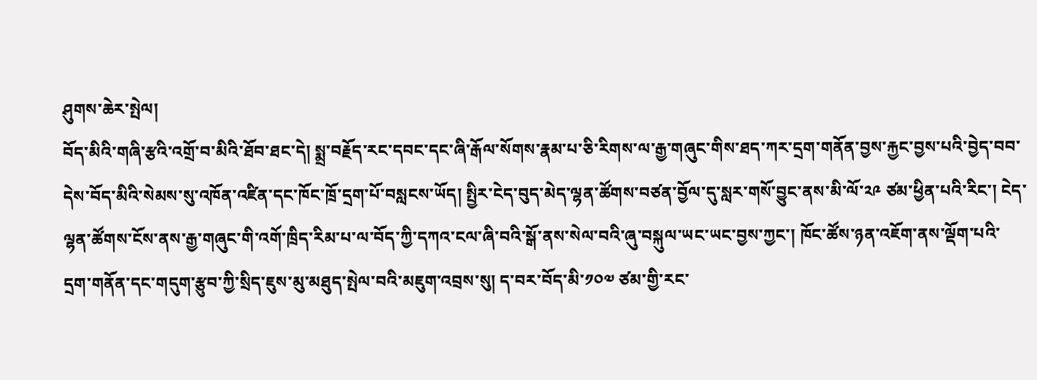ཤུགས་ཆེར་སྤེལ།
བོད་མིའི་གཞི་རྩའི་འགྲོ་བ་མིའི་ཐོབ་ཐང་དེ། སྨྲ་བརྗོད་རང་དབང་དང་ཞི་རྒོལ་སོགས་རྣམ་པ་ཅི་རིགས་ལ་རྒྱ་གཞུང་གིས་ཐད་ཀར་དྲག་གནོན་བྱས་རྐྱང་བྱས་པའི་བྱེད་བབ་དེས་བོད་མིའི་སེམས་སུ་འཁོན་འཛིན་དང་ཁོང་ཁྲོ་དྲག་པོ་བསླངས་ཡོད། སྤྱིར་ངེད་བུད་མེད་ལྷན་ཚོགས་བཙན་བྱོལ་དུ་སླར་གསོ་བྱུང་ནས་མི་ལོ་༢༩ ཙམ་ཕྱིན་པའི་རིང་། ངེད་ལྷན་ཚོགས་ངོས་ནས་རྒྱ་གཞུང་གི་འགོ་ཁྲིད་རིམ་པ་ལ་བོད་ཀྱི་དཀའ་ངལ་ཞི་བའི་སྒོ་ནས་སེལ་བའི་ཞུ་བསྐུལ་ཡང་ཡང་བྱས་ཀྱང་། ཁོང་ཚོས་ཉན་འཇོག་ནས་ལྡོག་པའི་དྲག་གནོན་དང་གདུག་རྩུབ་ཀྱི་སྲིད་ཇུས་མུ་མཐུད་སྤེལ་བའི་མཇུག་འབྲས་སུ། ད་བར་བོད་མི་༡༠༧ ཙམ་གྱི་རང་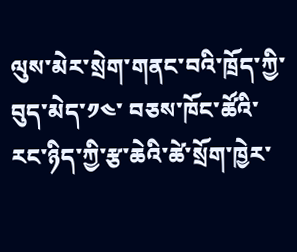ལུས་མེར་སྲེག་གནང་བའི་ཁྲོད་ཀྱི་བུད་མེད་༡༤་ བཅས་ཁོང་ཚོའི་རང་ཉིད་ཀྱི་རྩ་ཆེའི་ཚེ་སྲོག་ཁྱེར་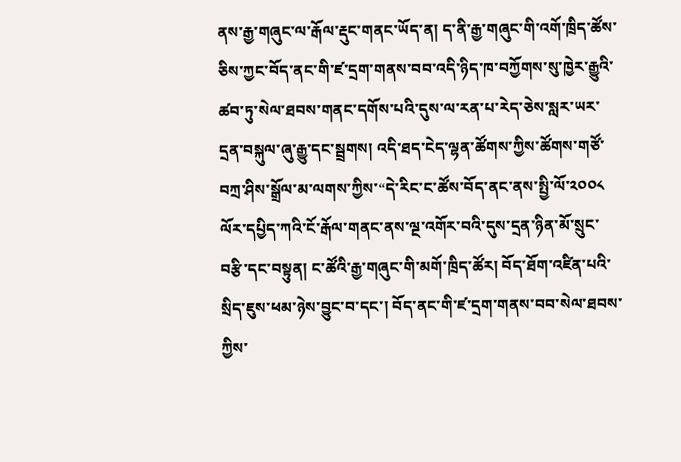ནས་རྒྱ་གཞུང་ལ་རྒོལ་རྡུང་གནང་ཡོད་ན། ད་ནི་རྒྱ་གཞུང་གི་འགོ་ཁྲིད་ཚོས་ཅིས་ཀྱང་བོད་ནང་གི་ཛ་དྲག་གནས་བབ་འདི་ཉིད་ཁ་བཀྱོགས་སུ་ཁྱེར་རྒྱུའི་ཚབ་ཏུ་སེལ་ཐབས་གནང་དགོས་པའི་དུས་ལ་རན་པ་རེད་ཅེས་སླར་ཡར་དྲན་བསྐུལ་ཞུ་རྒྱུ་དང་སྦྲགས། འདི་ཐད་ངེད་ལྷན་ཚོགས་ཀྱིས་ཚོགས་གཙོ་བཀྲ་ཤིས་སྒྲོལ་མ་ལགས་ཀྱིས་“དེ་རིང་ང་ཚོས་བོད་ནང་ནས་སྤྱི་ལོ་༢༠༠༨ ལོར་དཔྱིད་ཀའི་ངོ་རྒོལ་གནང་ནས་ལྔ་འགོར་བའི་དུས་དྲན་ཉིན་མོ་སྲུང་བརྩི་དང་བསྟུན། ང་ཚོའི་རྒྱ་གཞུང་གི་མགོ་ཁྲིད་ཚོར། བོད་ཐོག་འཛིན་པའི་སྲིད་ཇུས་ཕམ་ཉེས་བྱུང་བ་དང་། བོད་ནང་གི་ཛ་དྲག་གནས་བབ་སེལ་ཐབས་ཀྱིས་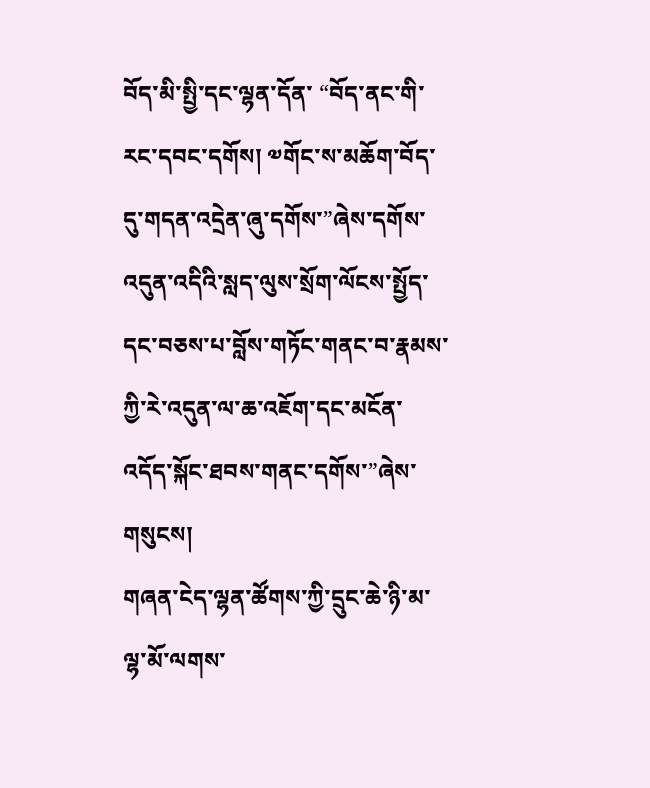བོད་མི་སྤྱི་དང་ལྷན་དོན་ “བོད་ནང་གི་རང་དབང་དགོས། ༧གོང་ས་མཆོག་བོད་དུ་གདན་འདྲེན་ཞུ་དགོས་”ཞེས་དགོས་འདུན་འདིའི་སླད་ལུས་སྲོག་ལོངས་སྤྱོད་དང་བཅས་པ་བློས་གཏོང་གནང་བ་རྣམས་ཀྱི་རེ་འདུན་ལ་ཆ་འཇོག་དང་མངོན་འདོད་སྐོང་ཐབས་གནང་དགོས་”ཞེས་གསུངས།
གཞན་ངེད་ལྷན་ཚོགས་ཀྱི་དྲུང་ཆེ་ཉི་མ་ལྷ་མོ་ལགས་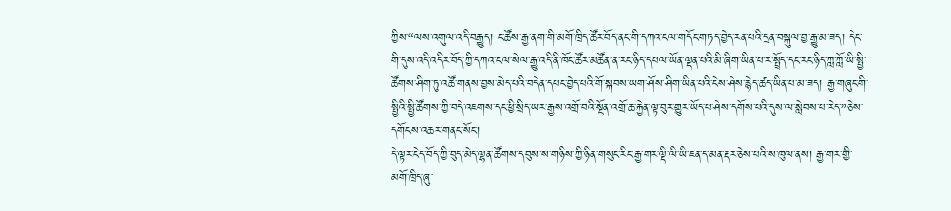ཀྱིས་“ལས་འགུལ་འདི་བརྒྱུད། ང་ཚོས་རྒྱ་ནག་གི་མགོ་ཁྲིད་ཚོར་བོད་ནང་གི་དཀའ་ངལ་གདོང་གཏད་བྱེད་རན་པའི་དྲན་བསྐུལ་བྱ་རྒྱུ་མ་ཟད། དེང་གི་དུས་འདི་འདིར་བོད་ཀྱི་དཀའ་ངལ་སེལ་རྒྱུ་འདི་ནི་ཁོང་ཚོར་མཚོན་ན་རང་ཉིད་དཔལ་ཡོན་ལྡན་པའི་མི་ཞིག་ཡིན་པ་ར་སྤྲོད་དང་རང་ཉིད་ཀླ་ཀློ་ཡི་སྤྱི་ཚོགས་ཤིག་ཏུ་འཚོ་གནས་བྱས་མེད་པའི་བདེན་དཔང་བྱེད་པའི་གོ་སྐབས་ཡག་ཤོས་ཤིག་ཡིན་པའི་ངེས་ཤེས་རྙེད་ཚད་ཡིན་པ་མ་ཟད། རྒྱ་གཞུང་གི་སྤྱིའི་སྤྱི་ཚོགས་ཀྱི་བདེ་འཇགས་དང་ཕྱི་སྲིད་ཡར་རྒྱས་འགྲོ་བའི་སྔོན་འགྲོ་ཆ་རྐྱེན་ལྟ་བུར་གྱུར་ཡོད་པ་ཤེས་དགོས་པའི་དུས་ལ་སླེབས་པ་རེད་”ཅེས་དགོངས་འཆར་གནང་སོང་།
དེ་ལྟར་ངེད་བོད་ཀྱི་བུད་མེད་ལྷན་ཚོགས་དབུས་ས་གཉིས་ཀྱི་ཉིན་གསུང་རིང་རྒྱ་གར་ལྡི་ལི་ཡི་ཇན་ད་མན་རྡར་ཅེས་པའི་ས་ཁུལ་ནས། རྒྱ་གར་གྱི་མགོ་ཁྲིད་ཞུ་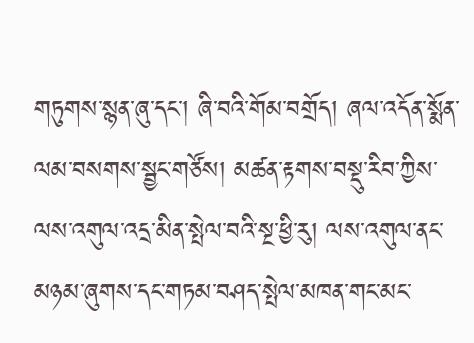གཏུགས་སྙན་ཞུ་དང་། ཞི་བའི་གོམ་བགྲོད། ཞལ་འདོན་སྨོན་ལམ་བསགས་སྦྱང་གཙོས། མཚན་རྟགས་བསྡུ་རིབ་ཀྱིས་ལས་འགུལ་འདྲ་མིན་སྤེལ་བའི་སྔ་ཕྱི་རུ། ལས་འགུལ་ནང་མཉམ་ཞུགས་དང་གཏམ་བཤད་སྤེལ་མཁན་གང་མང་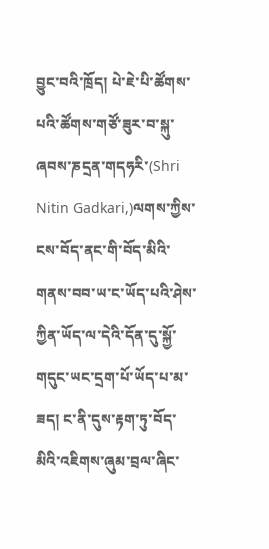བྱུང་བའི་ཁྲོད། པེ་ཇེ་པི་ཚོགས་པའི་ཚོགས་གཙོ་ཟུར་བ་སྐུ་ཞབས་ཎདྲན་གདཧརི་(Shri Nitin Gadkari,)ལགས་ཀྱིས་ངས་བོད་ནང་གི་བོད་མིའི་གནས་བབ་ཡ་ང་ཡོད་པའི་ཤེས་ཀྱིན་ཡོད་ལ་དེའི་དོན་དུ་སྐྱོ་གདུང་ཡང་དྲག་པོ་ཡོད་པ་མ་ཟད། ང་ནི་དུས་རྟག་ཏུ་བོད་མིའི་འཇིགས་ཞུམ་བྲལ་ཞིང་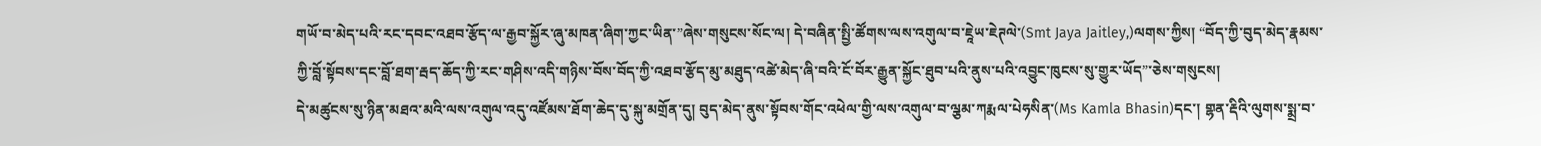གཡོ་བ་མེད་པའི་རང་དབང་འཐབ་རྩོད་ལ་རྒྱབ་སྐྱོར་ཞུ་མཁན་ཞིག་ཀྱང་ཡིན་”ཞེས་གསུངས་སོང་ལ། དེ་བཞིན་སྤྱི་ཚོགས་ལས་འགུལ་བ་ཇཱེཡ་ཇེཊལེ་(Smt Jaya Jaitley,)ལགས་ཀྱིས། “བོད་ཀྱི་བུད་མེད་རྣམས་ཀྱི་བློ་སྟོབས་དང་བློ་ཐག་རྦད་ཆོད་ཀྱི་རང་གཤིས་འདི་གཉིས་བོས་བོད་ཀྱི་འཐབ་རྩོད་མུ་མཐུད་འཚེ་མེད་ཞི་བའི་ངོ་བོར་རྒྱུན་སྐྱོང་ཐུབ་པའི་ནུས་པའི་འབྱུང་ཁུངས་སུ་གྱུར་ཡོད”་ཅེས་གསུངས།
དེ་མཚུངས་སུ་ཉིན་མཐའ་མའི་ལས་འགུལ་འདུ་འཛོམས་ཐོག་ཆེད་དུ་སྐུ་མགྲོན་དུ། བུད་མེད་ནུས་སྟོབས་གོང་འཕེལ་གྱི་ལས་འགུལ་བ་ལྕམ་ཀརྨལ་པེཧསིན་(Ms Kamla Bhasin)དང་། གྷན་རྡིའི་ལུགས་སྨྲ་བ་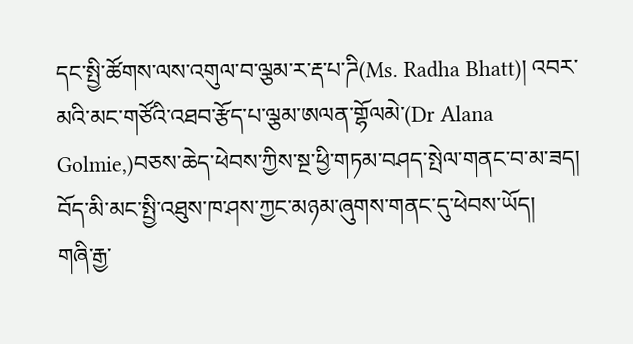དང་སྤྱི་ཚོགས་ལས་འགུལ་བ་ལྕམ་ར་རྡ་པ་ཌི(Ms. Radha Bhatt)། འབར་མའི་མང་གཙོའི་འཐབ་རྩོད་པ་ལྕམ་ཨལན་གྷོལམེ་(Dr Alana Golmie,)བཅས་ཆེད་ཕེབས་ཀྱིས་སྔ་ཕྱི་གཏམ་བཤད་སྤེལ་གནང་བ་མ་ཟད། བོད་མི་མང་སྤྱི་འཐུས་ཁ་ཤས་ཀྱང་མཉམ་ཞུགས་གནང་དུ་ཕེབས་ཡོད།
གཞི་རྒྱ་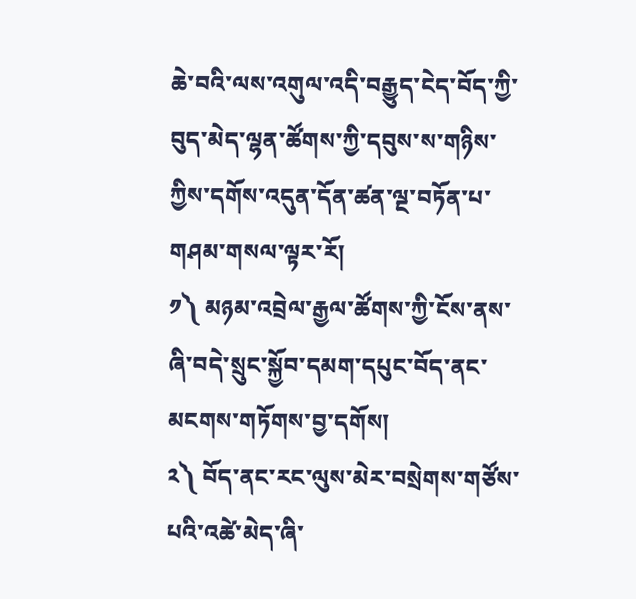ཆེ་བའི་ལས་འགུལ་འདི་བརྒྱུད་ངེད་བོད་ཀྱི་བུད་མེད་ལྷན་ཚོགས་ཀྱི་དབུས་ས་གཉིས་ཀྱིས་དགོས་འདུན་དོན་ཚན་ལྔ་བཏོན་པ་གཤམ་གསལ་ལྟར་རོ།
༡༽ མཉམ་འབྲེལ་རྒྱལ་ཚོགས་ཀྱི་ངོས་ནས་ཞི་བདེ་སྲུང་སྐྱོབ་དམག་དཔུང་བོད་ནང་མངགས་གཏོགས་བྱ་དགོས།
༢༽ བོད་ནང་རང་ལུས་མེར་བསྲེགས་གཙོས་པའི་འཚེ་མེད་ཞི་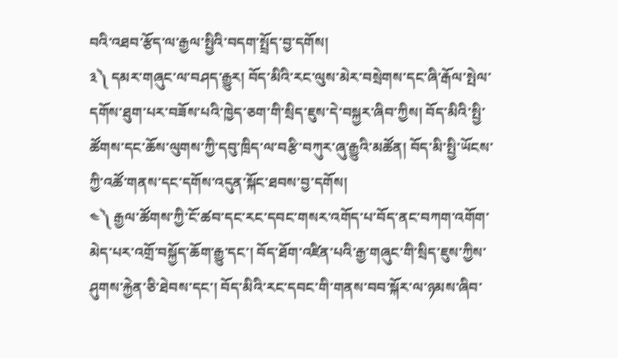བའི་འཐབ་རྩོད་ལ་རྒྱལ་སྤྱིའི་བདག་སྤྲོད་བྱ་དགོས།
༣༽ དམར་གཞུང་ལ་བཤད་རྒྱུར། བོད་མིའི་རང་ལུས་མེར་བསྲེགས་དང་ཞི་རྒོལ་སྤེལ་དགོས་ཐུག་པར་བཟོས་པའི་ཁྱེད་ཅག་གི་སྲིད་ཇུས་དེ་བསྐྱར་ཞིབ་ཀྱིས། བོད་མིའི་སྤྱི་ཚོགས་དང་ཆོས་ལུགས་ཀྱི་དབུ་ཁྲིད་ལ་བརྩི་བཀུར་ཞུ་རྒྱུའི་མཚོན། བོད་མི་སྤྱི་ཡོངས་ཀྱི་འཚོ་གནས་དང་དགོས་འདུན་སྐོང་ཐབས་བྱ་དགོས།
༤༽ རྒྱལ་ཚོགས་ཀྱི་ངོ་ཚབ་དང་རང་དབང་གསར་འགོད་པ་བོད་ནང་བཀག་འགོག་མེད་པར་འགྲོ་བསྐྱོད་ཆོག་རྒྱུ་དང་། བོད་ཐོག་འཛིན་པའི་རྒྱ་གཞུང་གི་སྲིད་ཇུས་ཀྱིས་ཤུགས་རྐྱེན་ཅི་ཐེབས་དང་། བོད་མིའི་རང་དབང་གི་གནས་བབ་སྐོར་ལ་ཉམས་ཞིབ་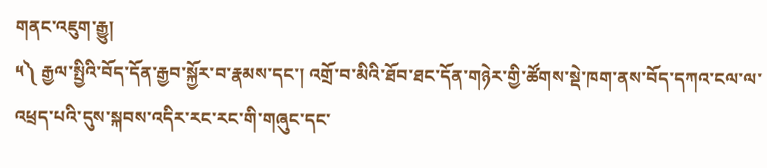གནང་འཇུག་རྒྱུ།
༥༽ རྒྱལ་སྤྱིའི་བོད་དོན་རྒྱབ་སྐྱོར་བ་རྣམས་དང་། འགྲོ་བ་མིའི་ཐོབ་ཐང་དོན་གཉེར་གྱི་ཚོགས་སྡེ་ཁག་ནས་བོད་དཀའ་ངལ་ལ་འཕྲད་པའི་དུས་སྐབས་འདིར་རང་རང་གི་གཞུང་དང་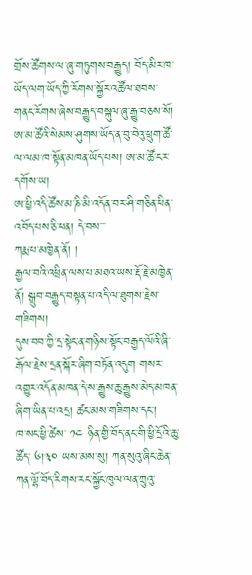གྲོས་ཚོགས་ལ་ཞུ་གཏུགས་བརྒྱུད། བོད་མིར་ཁ་ཡོད་ལག་ཡོད་ཀྱི་རོགས་སྐྱོར་འཚོལ་ཐབས་གནང་རོགས་ཞེས་བརྒྱུད་བསྐུལ་ཞུ་རྒྱུ་བཅས་སོ།
ཨ་མ་ཚོའི་སེམས་ཤུགས་ཡོད་ན་བུ་བེའུ་ཕྲུག་ཚོ་ལ་ལམ་ཁ་སྟོན་མཁན་ཡོད་པས། ཨ་མ་ཚོ་ངར་དགོས་ཡ།
ཨ་ཕྱི་འདི་ཚོས་མ་ཎི་མི་འདོན་བར་ཤི་གཅིན་ཕིན་འབོད་པས་ཅི་ཕན། དེ་བས་་་
ཀརྨ་པ་མཁྱེན་ནོ། །
རྒྱལ་བའི་འཕྲིན་ལས་པ་མཐའ་ཡས་རྡོ་རྗེ་མཁྱེན་ནོ། སྒྲུབ་བརྒྱུད་བསྟན་པ་འདི་ལ་ཐུགས་རྗེས་གཟིགས།
དུས་བབ་ཀྱི་དྲ་སྟེང་ན་གཉིས་སྟོང་བརྒྱད་ལོའི་ཞི་རྒོལ་རྗེས་དྲན་སྐོར་ཞིག་བཏོན་འདུག གསར་འགྱུར་འདོན་མཁན་དེ་ས་རྒྱུས་ཆུ་རྒྱུས་མེད་མཁན་ཞིག་ཡིན་པ་འདྲ། ཚང་མས་གཟིགས་དང་།
ཁ་སང་ཕྱི་ཚེས་ ༡༤ ཉིན་གྱི་བོད་ནང་གི་ཕྱི་དྲོའི་ཆུ་ཚོད་ ༦།༣༠ ཡས་མས་སུ། ཀན་སུའུ་ཞིང་ཆེན་ཀན་ལྷོ་བོད་རིགས་རང་སྐྱོང་ཁུལ་ལན་ཀྲུའུ་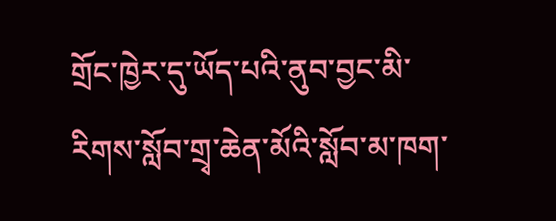གྲོང་ཁྱེར་དུ་ཡོད་པའི་ནུབ་བྱང་མི་རིགས་སློབ་གྲྭ་ཆེན་མོའི་སློབ་མ་ཁག་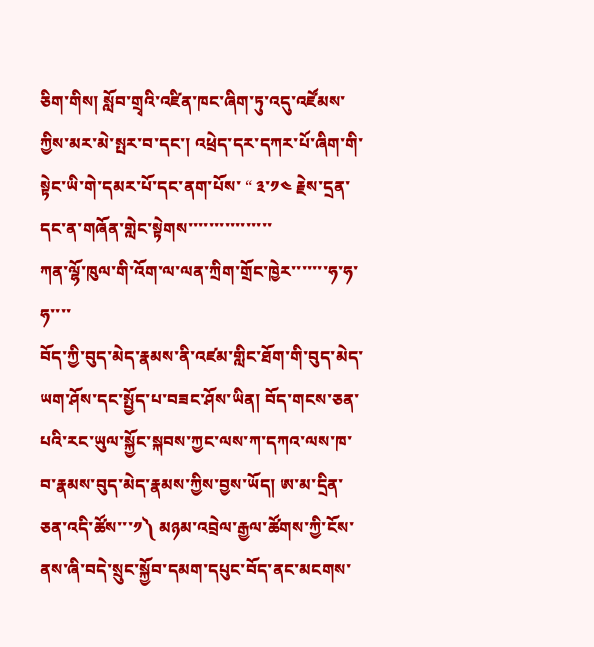ཅིག་གིས། སློབ་གྲྭའི་འཛིན་ཁང་ཞིག་ཏུ་འདུ་འཛོམས་ཀྱིས་མར་མེ་སྤར་བ་དང་། འཕྲེད་དར་དཀར་པོ་ཞིག་གི་སྟེང་ཡི་གེ་དམར་པོ་དང་ནག་པོས་ “ ༣་༡༤ རྗེས་དྲན་དང་ན་གཞོན་གླེང་སྟེགས་་་་་་་་་་་་་་་་
ཀན་ལྷོ་ཁུལ་གི་འོག་ལ་ལན་ཀྲིག་གྲོང་ཁྱེར་་་་་་་ཧ་ཧ་ཧ་་་་
བོད་ཀྱི་བུད་མེད་རྣམས་ནི་འཛམ་གླིང་ཐོག་གི་བུད་མེད་ཡག་ཤོས་དང་སྤྱོད་པ་བཟང་ཤོས་ཡིན། བོད་གངས་ཅན་པའི་རང་ཡུལ་སྐྱོང་སྐབས་ཀྱང་ལས་ཀ་དཀའ་ལས་ཁ་བ་རྣམས་བུད་མེད་རྣམས་ཀྱིས་བྱས་ཡོད། ཨ་མ་དྲིན་ཅན་འདི་ཚོས་་་༡༽ མཉམ་འབྲེལ་རྒྱལ་ཚོགས་ཀྱི་ངོས་ནས་ཞི་བདེ་སྲུང་སྐྱོབ་དམག་དཔུང་བོད་ནང་མངགས་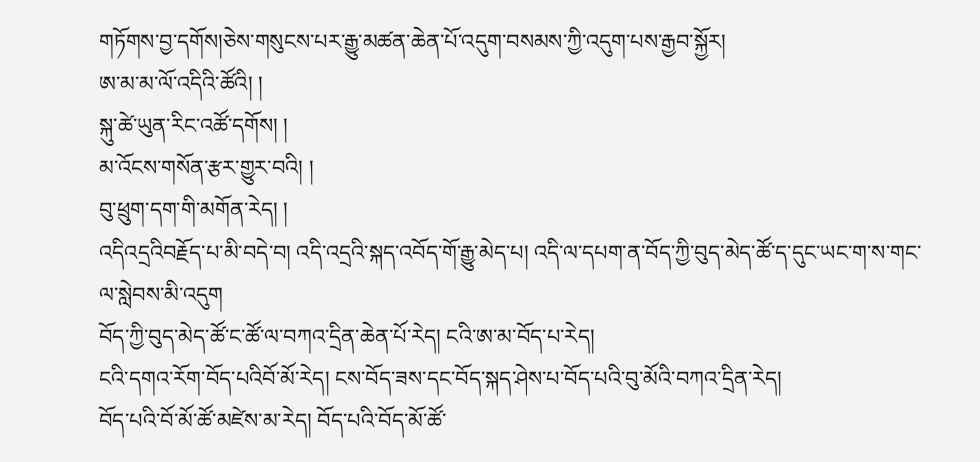གཏོགས་བྱ་དགོས།ཅེས་གསུངས་པར་རྒྱུ་མཚན་ཆེན་པོ་འདུག་བསམས་ཀྱི་འདུག་པས་རྒྱབ་སྐྱོར།
ཨ་མ་མ་ལོ་འདིའི་ཚོའི། །
སྐུ་ཚེ་ཡུན་རིང་འཚོ་དགོས། །
མ་འོངས་གསོན་རྩར་གྱུར་བའི། །
བུ་ཕྲུག་དག་གི་མགོན་རེད། །
འདིའདྲའིབརྗོད་པ་མི་བདེ་བ། འདི་འདྲའི་སྐད་འབོད་གོ་རྒྱུ་མེད་པ། འདི་ལ་དཔག་ན་བོད་ཀྱི་བུད་མེད་ཚོ་ད་དུང་ཡང་ག་ས་གང་ལ་སླེབས་མི་འདུག
བོད་ཀྱི་བུད་མེད་ཚོ་ང་ཚོ་ལ་བཀའ་དྲིན་ཆེན་པོ་རེད། ངའི་ཨ་མ་བོད་པ་རེད།
ངའི་དགའ་རོག་བོད་པའིབོ་མོ་རེད། ངས་བོད་ཟས་དང་བོད་སྐད་ཤེས་པ་བོད་པའི་བུ་མོའི་བཀའ་དྲིན་རེད།
བོད་པའི་བོ་མོ་ཚོ་མཛེས་མ་རེད། བོད་པའི་བོད་མོ་ཚོ་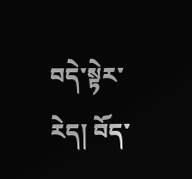བདེ་སྟེར་རེད། བོད་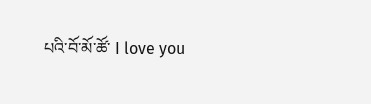པའི་བོ་མོ་ཚོ་ I love you